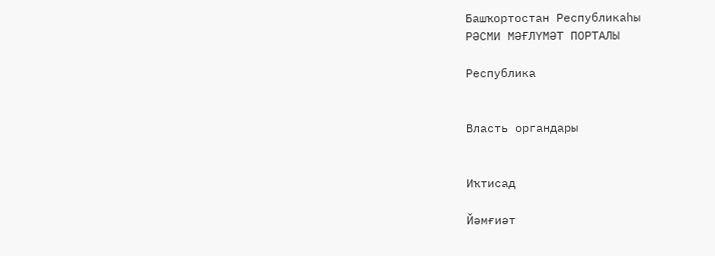Башҡортостан Республикаһы
РӘСМИ МӘҒЛҮМӘТ ПОРТАЛЫ

Республика


Власть органдары


Иҡтисад

Йәмғиәт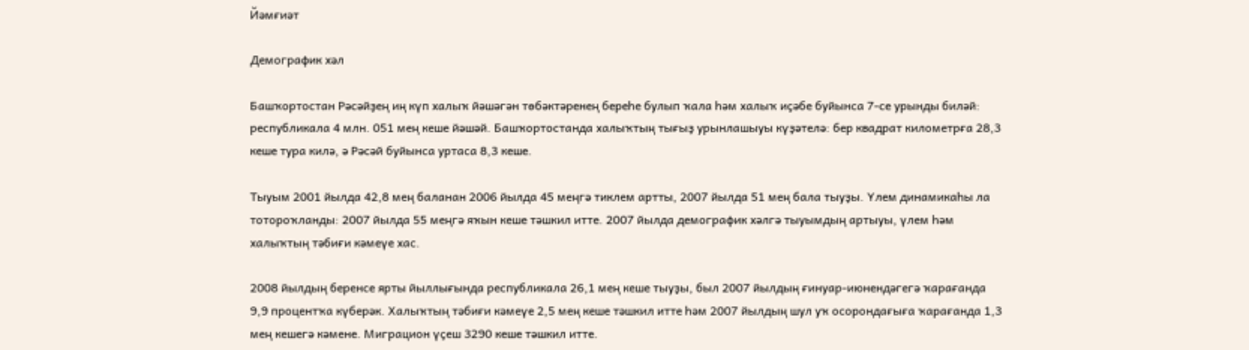Йәмғиәт

Демографик хәл

Башҡортостан Рәсәйҙең иң күп халыҡ йәшәгән төбәктәренең береһе булып ҡала һәм халыҡ иҫәбе буйынса 7-се урынды биләй: республикала 4 млн. 051 мең кеше йәшәй. Башҡортостанда халыҡтың тығыҙ урынлашыуы күҙәтелә: бер квадрат километрға 28,3 кеше тура килә, ә Рәсәй буйынса уртаса 8,3 кеше.

Тыуым 2001 йылда 42,8 мең баланан 2006 йылда 45 меңгә тиклем артты, 2007 йылда 51 мең бала тыуҙы. Үлем динамикаһы ла тотороҡланды: 2007 йылда 55 меңгә яҡын кеше тәшкил итте. 2007 йылда демографик хәлгә тыуымдың артыуы, үлем һәм халыҡтың тәбиғи кәмеүе хас.

2008 йылдың беренсе ярты йыллығында республикала 26,1 мең кеше тыуҙы, был 2007 йылдың ғинуар-июнендәгегә ҡарағанда 9,9 процентҡа күберәк. Халыҡтың тәбиғи кәмеүе 2,5 мең кеше тәшкил итте һәм 2007 йылдың шул уҡ осорондағыға ҡарағанда 1,3 мең кешегә кәмене. Миграцион үҫеш 3290 кеше тәшкил итте.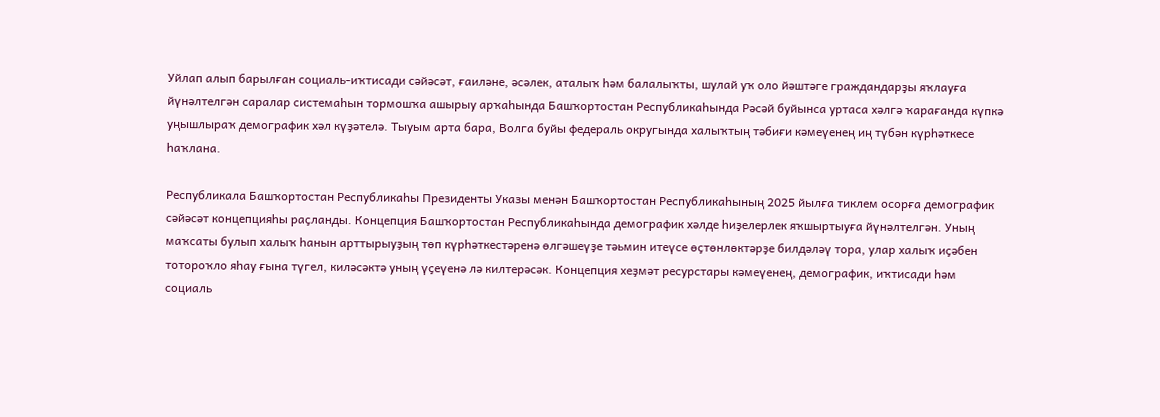Уйлап алып барылған социаль-иҡтисади сәйәсәт, ғаиләне, әсәлек, аталыҡ һәм балалыҡты, шулай уҡ оло йәштәге граждандарҙы яҡлауға йүнәлтелгән саралар системаһын тормошҡа ашырыу арҡаһында Башҡортостан Республикаһында Рәсәй буйынса уртаса хәлгә ҡарағанда күпкә уңышлыраҡ демографик хәл күҙәтелә. Тыуым арта бара, Волга буйы федераль округында халыҡтың тәбиғи кәмеүенең иң түбән күрһәткесе һаҡлана.

Республикала Башҡортостан Республикаһы Президенты Указы менән Башҡортостан Республикаһының 2025 йылға тиклем осорға демографик сәйәсәт концепцияһы раҫланды. Концепция Башҡортостан Республикаһында демографик хәлде һиҙелерлек яҡшыртыуға йүнәлтелгән. Уның маҡсаты булып халыҡ һанын арттырыуҙың төп күрһәткестәренә өлгәшеүҙе тәьмин итеүсе өҫтөнлөктәрҙе билдәләү тора, улар халыҡ иҫәбен тотороҡло яһау ғына түгел, киләсәктә уның үҫеүенә лә килтерәсәк. Концепция хеҙмәт ресурстары кәмеүенең, демографик, иҡтисади һәм социаль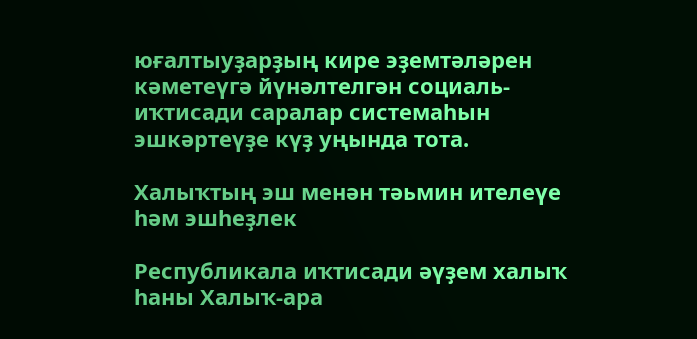юғалтыуҙарҙың кире эҙемтәләрен кәметеүгә йүнәлтелгән социаль-иҡтисади саралар системаһын эшкәртеүҙе күҙ уңында тота.

Халыҡтың эш менән тәьмин ителеүе һәм эшһеҙлек

Республикала иҡтисади әүҙем халыҡ һаны Халыҡ-ара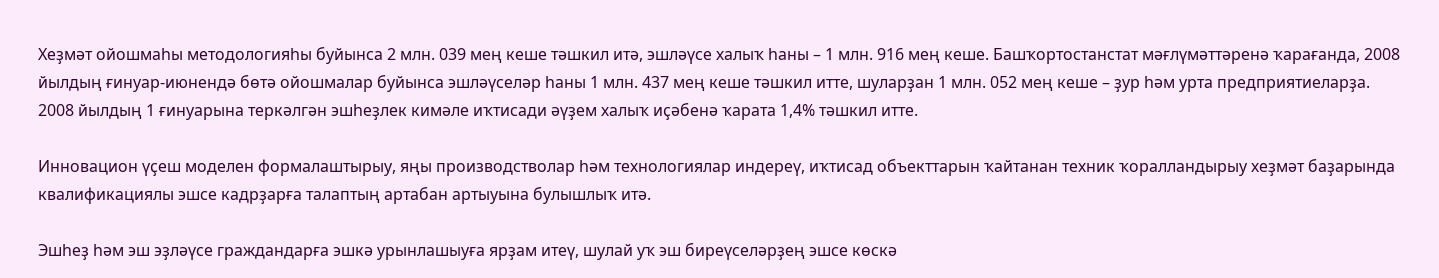Хеҙмәт ойошмаһы методологияһы буйынса 2 млн. 039 мең кеше тәшкил итә, эшләүсе халыҡ һаны – 1 млн. 916 мең кеше. Башҡортостанстат мәғлүмәттәренә ҡарағанда, 2008 йылдың ғинуар-июнендә бөтә ойошмалар буйынса эшләүселәр һаны 1 млн. 437 мең кеше тәшкил итте, шуларҙан 1 млн. 052 мең кеше – ҙур һәм урта предприятиеларҙа. 2008 йылдың 1 ғинуарына теркәлгән эшһеҙлек кимәле иҡтисади әүҙем халыҡ иҫәбенә ҡарата 1,4% тәшкил итте.

Инновацион үҫеш моделен формалаштырыу, яңы производстволар һәм технологиялар индереү, иҡтисад объекттарын ҡайтанан техник ҡоралландырыу хеҙмәт баҙарында квалификациялы эшсе кадрҙарға талаптың артабан артыуына булышлыҡ итә.

Эшһеҙ һәм эш эҙләүсе граждандарға эшкә урынлашыуға ярҙам итеү, шулай уҡ эш биреүселәрҙең эшсе көскә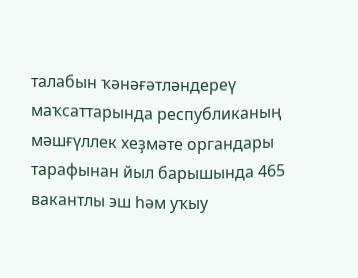талабын ҡәнәғәтләндереү маҡсаттарында республиканың мәшғүллек хеҙмәте органдары тарафынан йыл барышында 465 вакантлы эш һәм уҡыу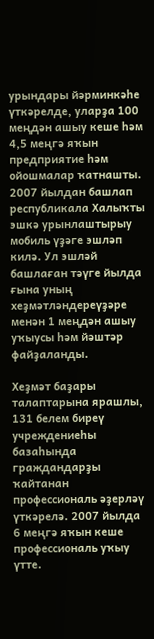урындары йәрминкәһе үткәрелде, уларҙа 100 меңдән ашыу кеше һәм 4,5 меңгә яҡын предприятие һәм ойошмалар ҡатнашты. 2007 йылдан башлап республикала Халыҡты эшкә урынлаштырыу мобиль үҙәге эшләп килә. Ул эшләй башлаған тәүге йылда ғына уның хеҙмәтләндереүҙәре менән 1 меңдән ашыу уҡыусы һәм йәштәр файҙаланды.

Хеҙмәт баҙары талаптарына ярашлы, 131 белем биреү учреждениеһы базаһында граждандарҙы ҡайтанан профессиональ әҙерләү үткәрелә. 2007 йылда 6 меңгә яҡын кеше профессиональ уҡыу үтте.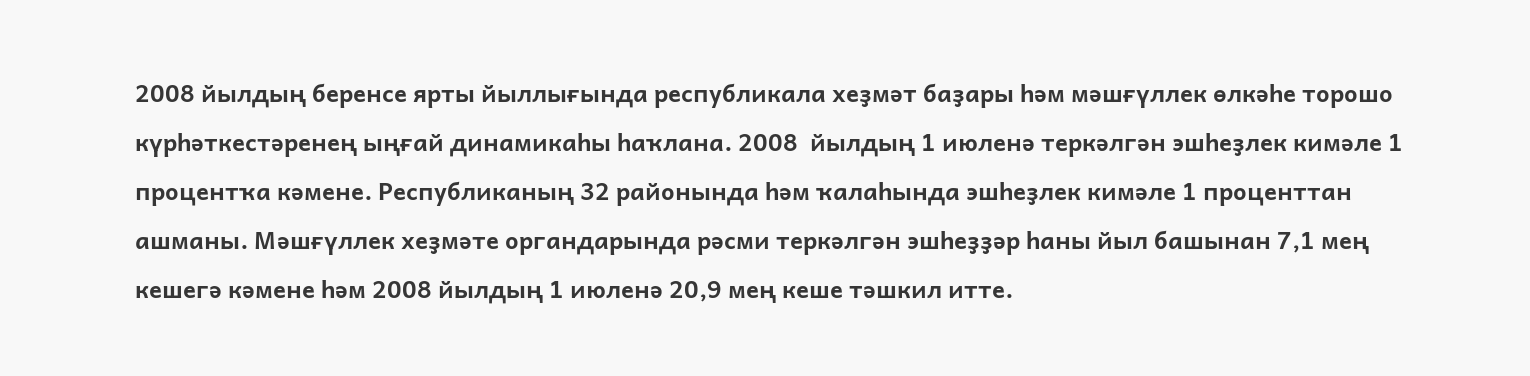2008 йылдың беренсе ярты йыллығында республикала хеҙмәт баҙары һәм мәшғүллек өлкәһе торошо күрһәткестәренең ыңғай динамикаһы һаҡлана. 2008  йылдың 1 июленә теркәлгән эшһеҙлек кимәле 1 процентҡа кәмене. Республиканың 32 районында һәм ҡалаһында эшһеҙлек кимәле 1 проценттан ашманы. Мәшғүллек хеҙмәте органдарында рәсми теркәлгән эшһеҙҙәр һаны йыл башынан 7,1 мең кешегә кәмене һәм 2008 йылдың 1 июленә 20,9 мең кеше тәшкил итте.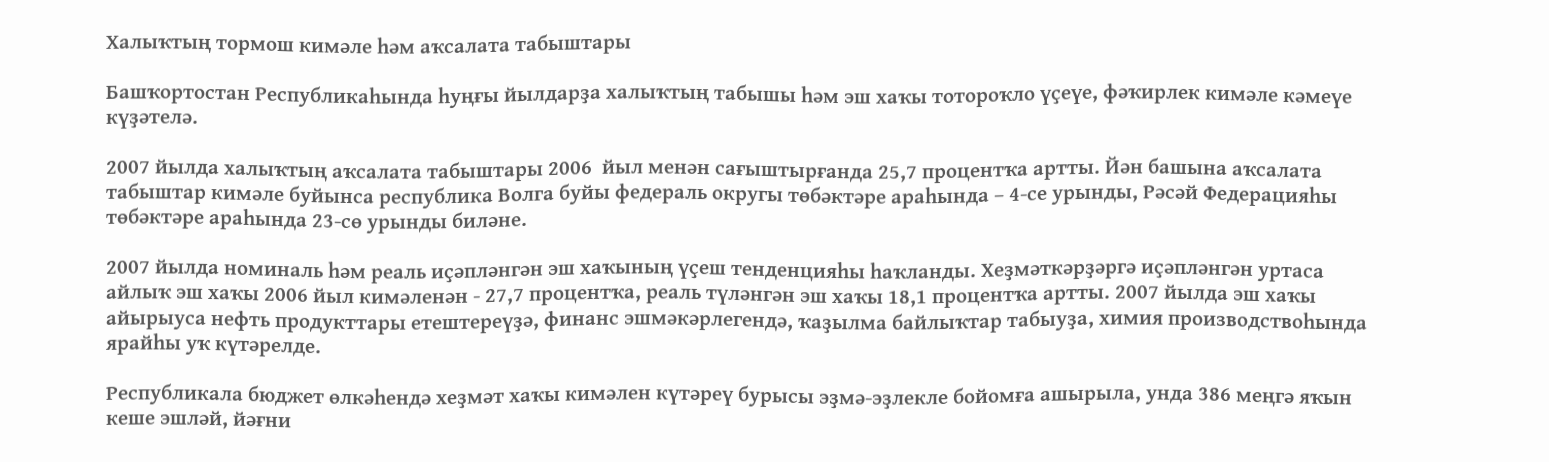Халыҡтың тормош кимәле һәм аҡсалата табыштары

Башҡортостан Республикаһында һуңғы йылдарҙа халыҡтың табышы һәм эш хаҡы тотороҡло үҫеүе, фәҡирлек кимәле кәмеүе күҙәтелә.

2007 йылда халыҡтың аҡсалата табыштары 2006  йыл менән сағыштырғанда 25,7 процентҡа артты. Йән башына аҡсалата табыштар кимәле буйынса республика Волга буйы федераль округы төбәктәре араһында – 4-се урынды, Рәсәй Федерацияһы төбәктәре араһында 23-сө урынды биләне.

2007 йылда номиналь һәм реаль иҫәпләнгән эш хаҡының үҫеш тенденцияһы һаҡланды. Хеҙмәткәрҙәргә иҫәпләнгән уртаса айлыҡ эш хаҡы 2006 йыл кимәленән - 27,7 процентҡа, реаль түләнгән эш хаҡы 18,1 процентҡа артты. 2007 йылда эш хаҡы айырыуса нефть продукттары етештереүҙә, финанс эшмәкәрлегендә, ҡаҙылма байлыҡтар табыуҙа, химия производствоһында ярайһы уҡ күтәрелде.

Республикала бюджет өлкәһендә хеҙмәт хаҡы кимәлен күтәреү бурысы эҙмә-эҙлекле бойомға ашырыла, унда 386 меңгә яҡын кеше эшләй, йәғни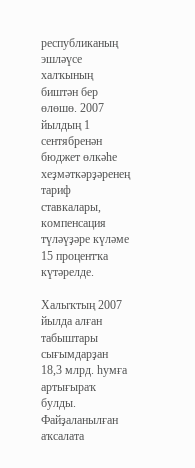республиканың эшләүсе халҡының биштән бер өлөшө. 2007 йылдың 1 сентябренән бюджет өлкәһе хеҙмәткәрҙәренең тариф ставкалары, компенсация түләүҙәре күләме 15 процентҡа күтәрелде.

Халыҡтың 2007 йылда алған табыштары сығымдарҙан 18,3 млрд. һумға артығыраҡ булды. Файҙаланылған аҡсалата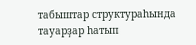табыштар структураһында тауарҙар һатып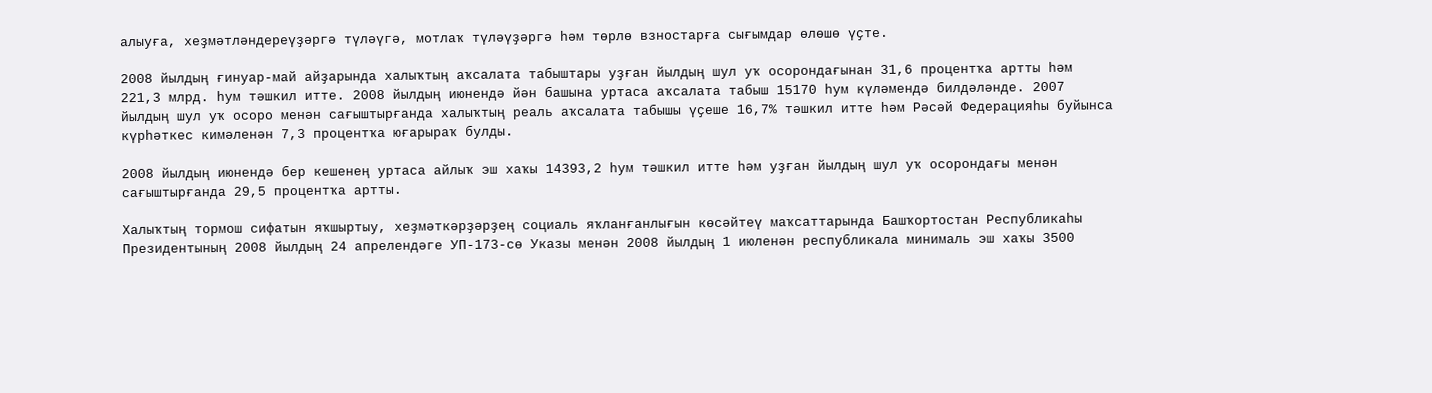алыуға, хеҙмәтләндереүҙәргә түләүгә, мотлаҡ түләүҙәргә һәм төрлө взностарға сығымдар өлөшө үҫте.

2008 йылдың ғинуар-май айҙарында халыҡтың аҡсалата табыштары уҙған йылдың шул уҡ осорондағынан 31,6 процентҡа артты һәм 221,3 млрд. һум тәшкил итте. 2008 йылдың июнендә йән башына уртаса аҡсалата табыш 15170 һум күләмендә билдәләнде. 2007 йылдың шул уҡ осоро менән сағыштырғанда халыҡтың реаль аҡсалата табышы үҫеше 16,7% тәшкил итте һәм Рәсәй Федерацияһы буйынса күрһәткес кимәленән 7,3 процентҡа юғарыраҡ булды.

2008 йылдың июнендә бер кешенең уртаса айлыҡ эш хаҡы 14393,2 һум тәшкил итте һәм уҙған йылдың шул уҡ осорондағы менән сағыштырғанда 29,5 процентҡа артты.

Халыҡтың тормош сифатын яҡшыртыу, хеҙмәткәрҙәрҙең социаль яҡланғанлығын көсәйтеү маҡсаттарында Башҡортостан Республикаһы Президентының 2008 йылдың 24 апрелендәге УП-173-сө Указы менән 2008 йылдың 1 июленән республикала минималь эш хаҡы 3500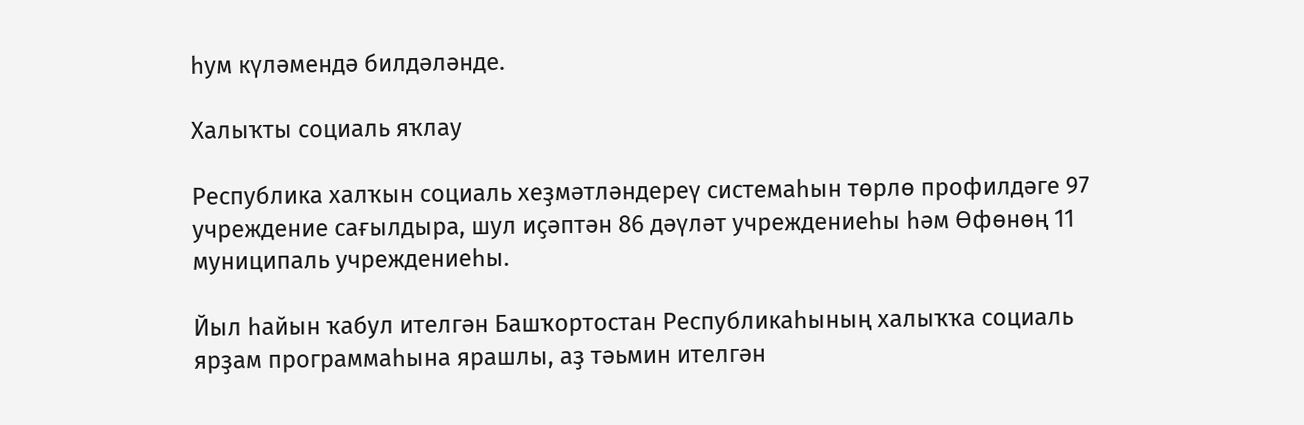һум күләмендә билдәләнде.

Халыҡты социаль яҡлау

Республика халҡын социаль хеҙмәтләндереү системаһын төрлө профилдәге 97 учреждение сағылдыра, шул иҫәптән 86 дәүләт учреждениеһы һәм Өфөнөң 11 муниципаль учреждениеһы.

Йыл һайын ҡабул ителгән Башҡортостан Республикаһының халыҡҡа социаль ярҙам программаһына ярашлы, аҙ тәьмин ителгән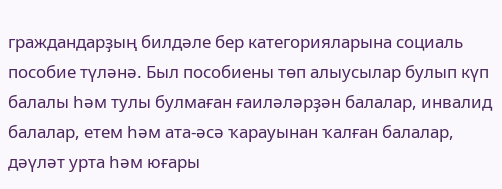граждандарҙың билдәле бер категорияларына социаль пособие түләнә. Был пособиены төп алыусылар булып күп балалы һәм тулы булмаған ғаиләләрҙән балалар, инвалид балалар, етем һәм ата-әсә ҡарауынан ҡалған балалар, дәүләт урта һәм юғары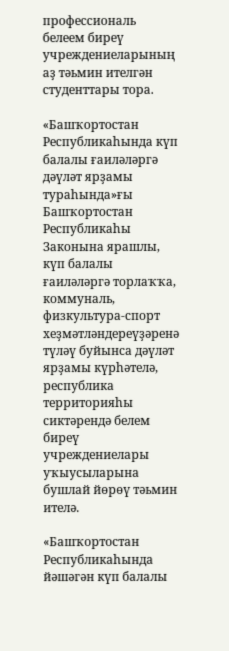профессиональ белеем биреү учреждениеларының аҙ тәьмин ителгән студенттары тора.

«Башҡортостан Республикаһында күп балалы ғаиләләргә дәүләт ярҙамы тураһында»ғы Башҡортостан Республикаһы Законына ярашлы, күп балалы ғаиләләргә торлаҡҡа, коммуналь, физкультура-спорт хеҙмәтләндереүҙәренә түләү буйынса дәүләт ярҙамы күрһәтелә, республика территорияһы сиктәрендә белем биреү учреждениелары уҡыусыларына бушлай йөрөү тәьмин ителә.

«Башҡортостан Республикаһында йәшәгән күп балалы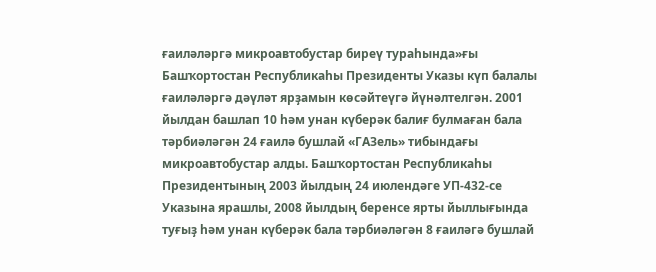ғаиләләргә микроавтобустар биреү тураһында»ғы Башҡортостан Республикаһы Президенты Указы күп балалы ғаиләләргә дәүләт ярҙамын көсәйтеүгә йүнәлтелгән. 2001 йылдан башлап 10 һәм унан күберәк балиғ булмаған бала тәрбиәләгән 24 ғаилә бушлай «ГАЗель» тибындағы микроавтобустар алды. Башҡортостан Республикаһы Президентының 2003 йылдың 24 июлендәге УП-432-се Указына ярашлы, 2008 йылдың беренсе ярты йыллығында туғыҙ һәм унан күберәк бала тәрбиәләгән 8 ғаиләгә бушлай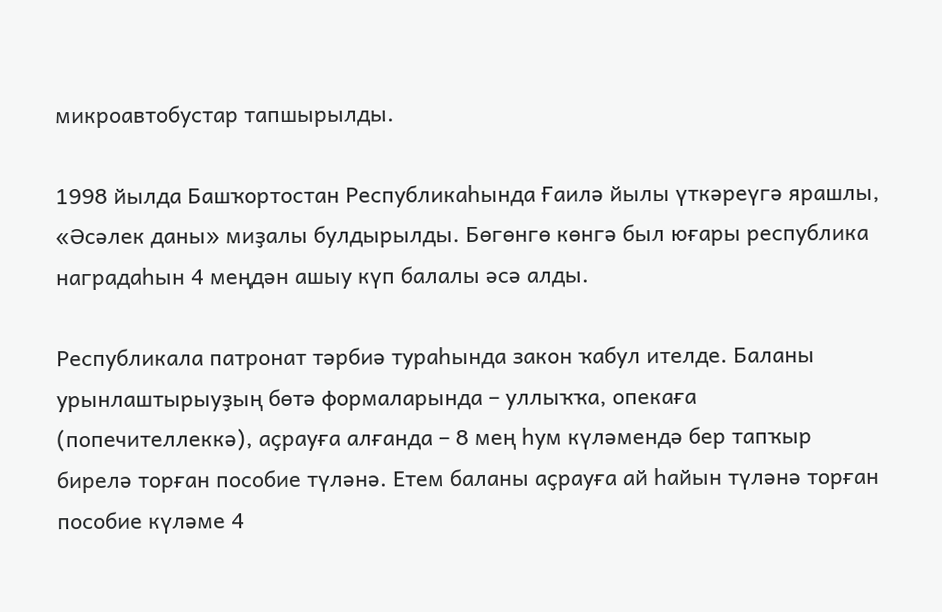микроавтобустар тапшырылды.

1998 йылда Башҡортостан Республикаһында Ғаилә йылы үткәреүгә ярашлы, «Әсәлек даны» миҙалы булдырылды. Бөгөнгө көнгә был юғары республика наградаһын 4 меңдән ашыу күп балалы әсә алды.

Республикала патронат тәрбиә тураһында закон ҡабул ителде. Баланы урынлаштырыуҙың бөтә формаларында – уллыҡҡа, опекаға (попечителлеккә), аҫрауға алғанда – 8 мең һум күләмендә бер тапҡыр бирелә торған пособие түләнә. Етем баланы аҫрауға ай һайын түләнә торған пособие күләме 4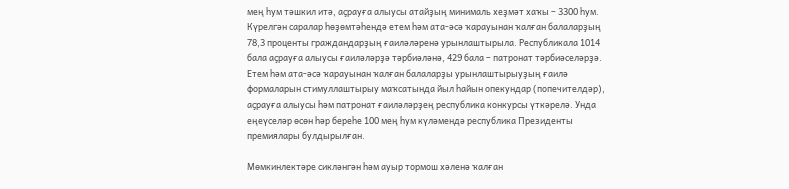мең һум тәшкил итә, аҫрауға алыусы атайҙың минималь хеҙмәт хаҡы – 3300 һум. Күрелгән саралар һөҙөмтәһендә етем һәм ата-әсә ҡарауынан ҡалған балаларҙың 78,3 проценты граждандарҙың ғаиләләренә урынлаштырыла. Республикала 1014 бала аҫрауға алыусы ғаиләләрҙә тәрбиәләнә, 429 бала – патронат тәрбиәселәрҙә. Етем һәм ата-әсә ҡарауынан ҡалған балаларҙы урынлаштырыуҙың ғаилә формаларын стимуллаштырыу маҡсатында йыл һайын опекундар (попечителдәр), аҫрауға алыусы һәм патронат ғаиләләрҙең республика конкурсы үткәрелә. Унда еңеүселәр өсөн һәр береһе 100 мең һум күләмендә республика Президенты премиялары булдырылған.

Мөмкинлектәре сикләнгән һәм ауыр тормош хәленә ҡалған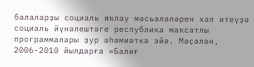балаларҙы социаль яҡлау мәсьәләләрен хәл итеүҙә социаль йүнәлештәге республика маҡсатлы программалары ҙур әһәмиәткә эйә. Мәҫәлән, 2006-2010 йылдарға «Балиғ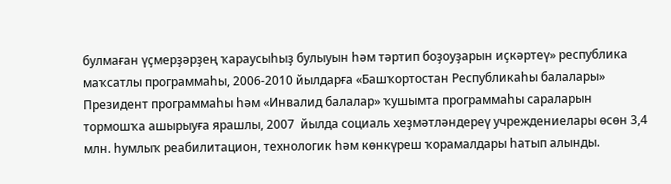булмаған үҫмерҙәрҙең ҡараусыһыҙ булыуын һәм тәртип боҙоуҙарын иҫкәртеү» республика маҡсатлы программаһы, 2006-2010 йылдарға «Башҡортостан Республикаһы балалары» Президент программаһы һәм «Инвалид балалар» ҡушымта программаһы сараларын тормошҡа ашырыуға ярашлы, 2007  йылда социаль хеҙмәтләндереү учреждениелары өсөн 3,4 млн. һумлыҡ реабилитацион, технологик һәм көнкүреш ҡорамалдары һатып алынды.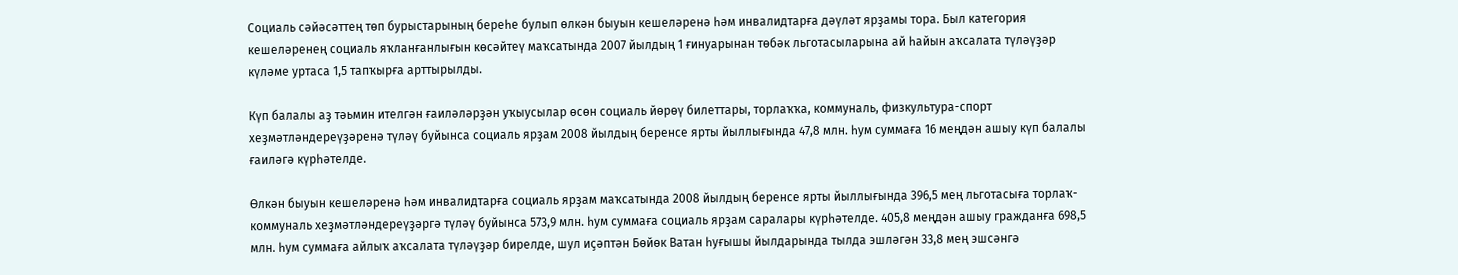Социаль сәйәсәттең төп бурыстарының береһе булып өлкән быуын кешеләренә һәм инвалидтарға дәүләт ярҙамы тора. Был категория кешеләренең социаль яҡланғанлығын көсәйтеү маҡсатында 2007 йылдың 1 ғинуарынан төбәк льготасыларына ай һайын аҡсалата түләүҙәр күләме уртаса 1,5 тапҡырға арттырылды.

Күп балалы аҙ тәьмин ителгән ғаиләләрҙән уҡыусылар өсөн социаль йөрөү билеттары, торлаҡҡа, коммуналь, физкультура-спорт хеҙмәтләндереүҙәренә түләү буйынса социаль ярҙам 2008 йылдың беренсе ярты йыллығында 47,8 млн. һум суммаға 16 меңдән ашыу күп балалы ғаиләгә күрһәтелде.

Өлкән быуын кешеләренә һәм инвалидтарға социаль ярҙам маҡсатында 2008 йылдың беренсе ярты йыллығында 396,5 мең льготасыға торлаҡ-коммуналь хеҙмәтләндереүҙәргә түләү буйынса 573,9 млн. һум суммаға социаль ярҙам саралары күрһәтелде. 405,8 меңдән ашыу гражданға 698,5 млн. һум суммаға айлыҡ аҡсалата түләүҙәр бирелде, шул иҫәптән Бөйөк Ватан һуғышы йылдарында тылда эшләгән 33,8 мең эшсәнгә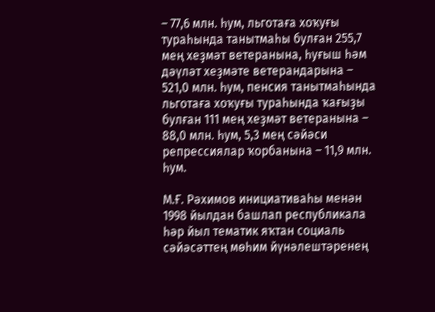– 77,6 млн. һум, льготаға хоҡуғы тураһында танытмаһы булған 255,7 мең хеҙмәт ветеранына, һуғыш һәм дәүләт хеҙмәте ветерандарына – 521,0 млн. һум, пенсия танытмаһында льготаға хоҡуғы тураһында ҡағыҙы булған 111 мең хеҙмәт ветеранына – 88,0 млн. һум, 5,3 мең сәйәси репрессиялар ҡорбанына – 11,9 млн. һум.

М.Ғ. Рәхимов инициативаһы менән 1998 йылдан башлап республикала һәр йыл тематик яҡтан социаль сәйәсәттең мөһим йүнәлештәренең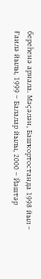береһенә арнала. Мәҫәлән, Башҡортостанда 1998 йыл – Ғаилә йылы, 1999 – Балалар йылы, 2000 – Йәштәр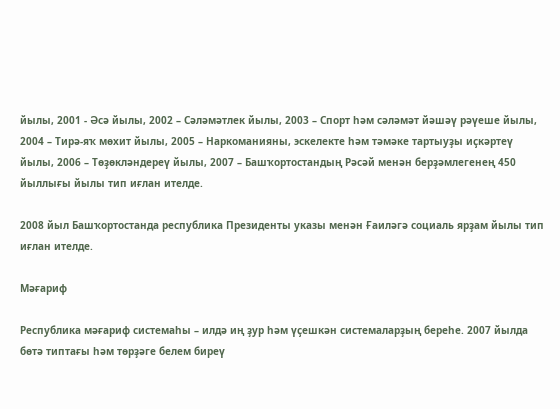йылы, 2001 - Әсә йылы, 2002 – Сәләмәтлек йылы, 2003 – Спорт һәм сәләмәт йәшәү рәүеше йылы, 2004 – Тирә-яҡ мөхит йылы, 2005 – Наркоманияны, эскелекте һәм тәмәке тартыуҙы иҫкәртеү йылы, 2006 – Төҙөкләндереү йылы, 2007 – Башҡортостандың Рәсәй менән берҙәмлегенең 450 йыллығы йылы тип иғлан ителде.

2008 йыл Башҡортостанда республика Президенты указы менән Ғаиләгә социаль ярҙам йылы тип иғлан ителде.

Мәғариф

Республика мәғариф системаһы – илдә иң ҙур һәм үҫешкән системаларҙың береһе. 2007 йылда бөтә типтағы һәм төрҙәге белем биреү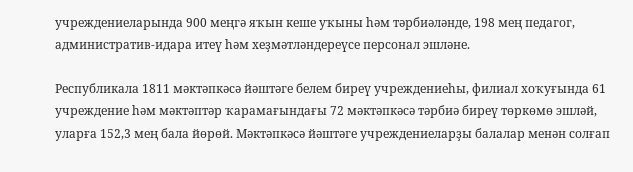учреждениеларында 900 меңгә яҡын кеше уҡыны һәм тәрбиәләнде, 198 мең педагог, административ-идара итеү һәм хеҙмәтләндереүсе персонал эшләне.

Республикала 1811 мәктәпкәсә йәштәге белем биреү учреждениеһы, филиал хоҡуғында 61 учреждение һәм мәктәптәр ҡарамағындағы 72 мәктәпкәсә тәрбиә биреү төркөмө эшләй, уларға 152,3 мең бала йөрөй. Мәктәпкәсә йәштәге учреждениеларҙы балалар менән солғап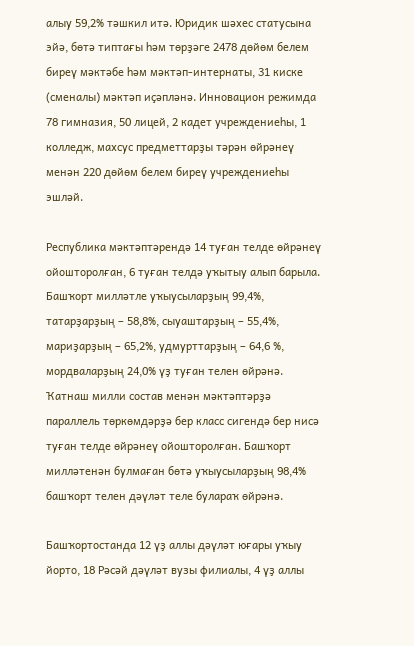алыу 59,2% тәшкил итә. Юридик шәхес статусына эйә, бөтә типтағы һәм төрҙәге 2478 дөйөм белем биреү мәктәбе һәм мәктәп-интернаты, 31 киске (сменалы) мәктәп иҫәпләнә. Инновацион режимда 78 гимназия, 50 лицей, 2 кадет учреждениеһы, 1 колледж, махсус предметтарҙы тәрән өйрәнеү менән 220 дөйөм белем биреү учреждениеһы эшләй.

Республика мәктәптәрендә 14 туған телде өйрәнеү ойошторолған, 6 туған телдә уҡытыу алып барыла. Башҡорт милләтле уҡыусыларҙың 99,4%, татарҙарҙың – 58,8%, сыуаштарҙың – 55,4%, мариҙарҙың – 65,2%, удмурттарҙың – 64,6 %, мордваларҙың 24,0% үҙ туған телен өйрәнә. Ҡатнаш милли состав менән мәктәптәрҙә параллель төркөмдәрҙә бер класс сигендә бер нисә туған телде өйрәнеү ойошторолған. Башҡорт милләтенән булмаған бөтә уҡыусыларҙың 98,4% башҡорт телен дәүләт теле булараҡ өйрәнә.

Башҡортостанда 12 үҙ аллы дәүләт юғары уҡыу йорто, 18 Рәсәй дәүләт вузы филиалы, 4 үҙ аллы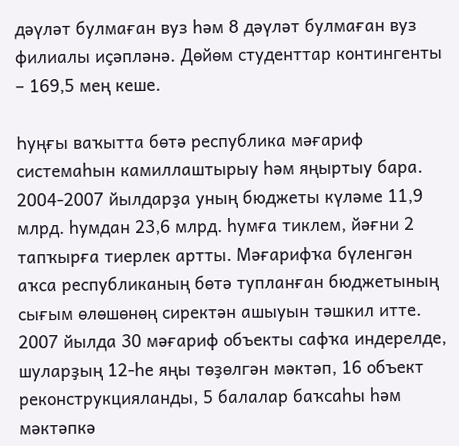дәүләт булмаған вуз һәм 8 дәүләт булмаған вуз филиалы иҫәпләнә. Дөйөм студенттар контингенты – 169,5 мең кеше.

Һуңғы ваҡытта бөтә республика мәғариф системаһын камиллаштырыу һәм яңыртыу бара. 2004-2007 йылдарҙа уның бюджеты күләме 11,9 млрд. һумдан 23,6 млрд. һумға тиклем, йәғни 2 тапҡырға тиерлек артты. Мәғарифҡа бүленгән аҡса республиканың бөтә тупланған бюджетының сығым өлөшөнөң сиректән ашыуын тәшкил итте. 2007 йылда 30 мәғариф объекты сафҡа индерелде, шуларҙың 12-һе яңы төҙөлгән мәктәп, 16 объект реконструкцияланды, 5 балалар баҡсаһы һәм мәктәпкә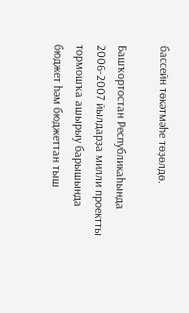бассейн төкәтмәһе төҙөлдө.

Башҡортостан Республикаһында 2006-2007 йылдарҙа милли проектты тормошҡа ашырыу барышында бюджет һәм бюджеттан тыш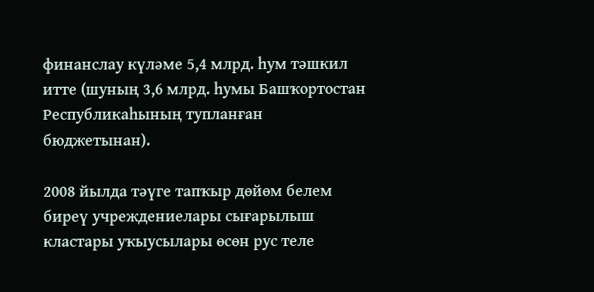финанслау күләме 5,4 млрд. һум тәшкил итте (шуның 3,6 млрд. һумы Башҡортостан Республикаһының тупланған бюджетынан).

2008 йылда тәүге тапҡыр дөйөм белем биреү учреждениелары сығарылыш кластары уҡыусылары өсөн рус теле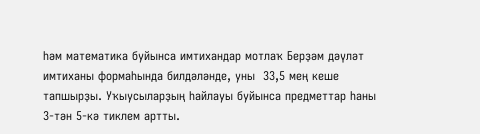һәм математика буйынса имтихандар мотлаҡ Берҙәм дәүләт имтиханы формаһында билдәләнде, уны  33,5 мең кеше тапшырҙы. Уҡыусыларҙың һайлауы буйынса предметтар һаны 3-тән 5-кә тиклем артты.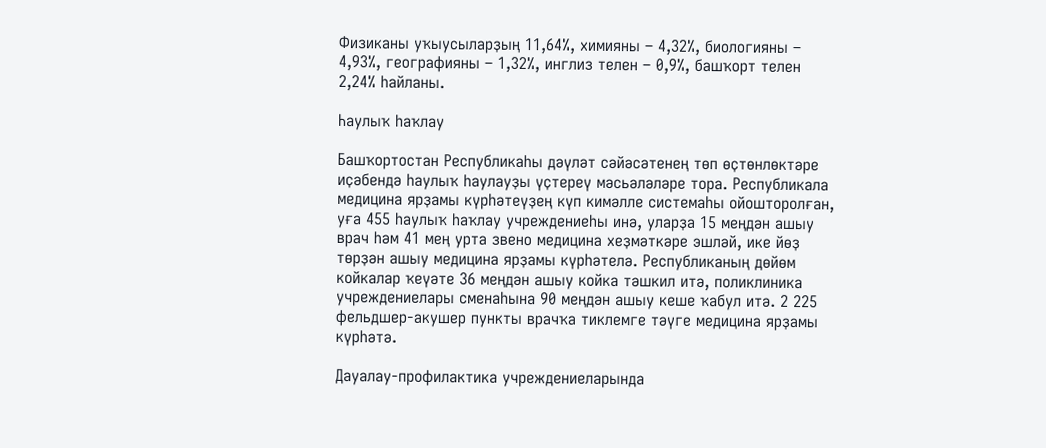Физиканы уҡыусыларҙың 11,64%, химияны – 4,32%, биологияны – 4,93%, географияны – 1,32%, инглиз телен – 0,9%, башҡорт телен  2,24% һайланы.

Һаулыҡ һаҡлау

Башҡортостан Республикаһы дәүләт сәйәсәтенең төп өҫтөнлөктәре иҫәбендә һаулыҡ һаулауҙы үҫтереү мәсьәләләре тора. Республикала медицина ярҙамы күрһәтеүҙең күп кимәлле системаһы ойошторолған, уға 455 һаулыҡ һаҡлау учреждениеһы инә, уларҙа 15 меңдән ашыу врач һәм 41 мең урта звено медицина хеҙмәткәре эшләй, ике йөҙ төрҙән ашыу медицина ярҙамы күрһәтелә. Республиканың дөйөм койкалар ҡеүәте 36 меңдән ашыу койка тәшкил итә, поликлиника учреждениелары сменаһына 90 меңдән ашыу кеше ҡабул итә. 2 225 фельдшер-акушер пункты врачҡа тиклемге тәүге медицина ярҙамы күрһәтә.

Дауалау-профилактика учреждениеларында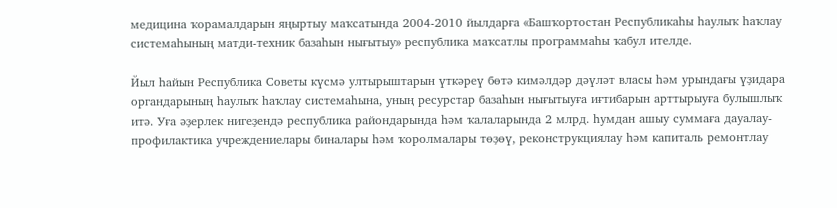медицина ҡорамалдарын яңыртыу маҡсатында 2004-2010 йылдарға «Башҡортостан Республикаһы һаулыҡ һаҡлау системаһының матди-техник базаһын нығытыу» республика маҡсатлы программаһы ҡабул ителде.

Йыл һайын Республика Советы күсмә ултырыштарын үткәреү бөтә кимәлдәр дәүләт власы һәм урындағы үҙидара органдарының һаулыҡ һаҡлау системаһына, уның ресурстар базаһын нығытыуға иғтибарын арттырыуға булышлыҡ итә. Уға әҙерлек нигеҙендә республика райондарында һәм ҡалаларында 2 млрд. һумдан ашыу суммаға дауалау-профилактика учреждениелары биналары һәм ҡоролмалары төҙөү, реконструкциялау һәм капиталь ремонтлау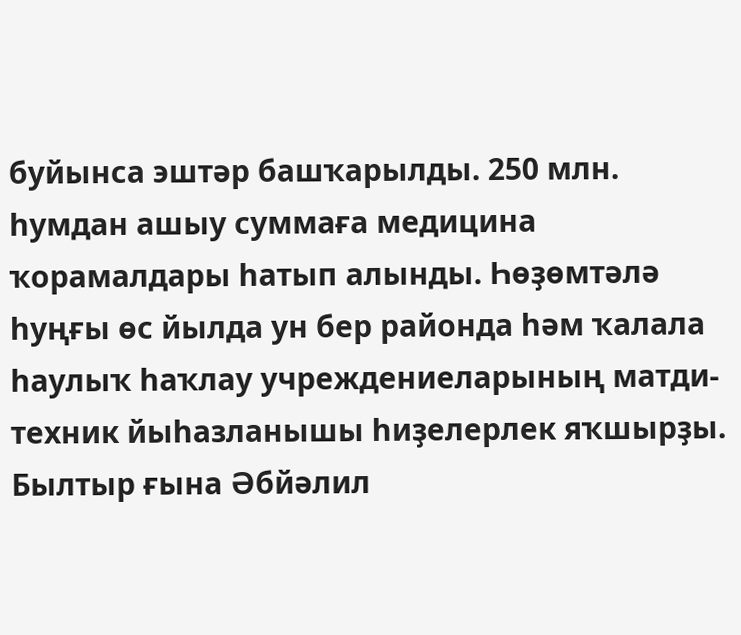буйынса эштәр башҡарылды. 250 млн. һумдан ашыу суммаға медицина ҡорамалдары һатып алынды. Һөҙөмтәлә һуңғы өс йылда ун бер районда һәм ҡалала һаулыҡ һаҡлау учреждениеларының матди-техник йыһазланышы һиҙелерлек яҡшырҙы. Былтыр ғына Әбйәлил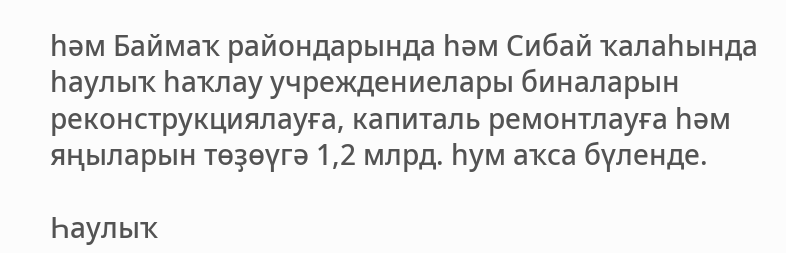һәм Баймаҡ райондарында һәм Сибай ҡалаһында һаулыҡ һаҡлау учреждениелары биналарын реконструкциялауға, капиталь ремонтлауға һәм яңыларын төҙөүгә 1,2 млрд. һум аҡса бүленде.

Һаулыҡ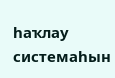һаҡлау системаһын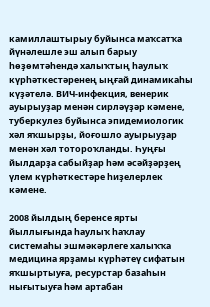камиллаштырыу буйынса маҡсатҡа йүнәлешле эш алып барыу һөҙөмтәһендә халыҡтың һаулыҡ күрһәткестәренең ыңғай динамикаһы күҙәтелә. ВИЧ-инфекция, венерик ауырыуҙар менән сирләүҙәр кәмене, туберкулез буйынса эпидемиологик хәл яҡшырҙы, йоғошло ауырыуҙар менән хәл тотороҡланды. Һуңғы йылдарҙа сабыйҙар һәм әсәйҙәрҙең үлем күрһәткестәре һиҙелерлек кәмене.

2008 йылдың беренсе ярты йыллығында һаулыҡ һаҡлау системаһы эшмәкәрлеге халыҡҡа медицина ярҙамы күрһәтеү сифатын яҡшыртыуға, ресурстар базаһын нығытыуға һәм артабан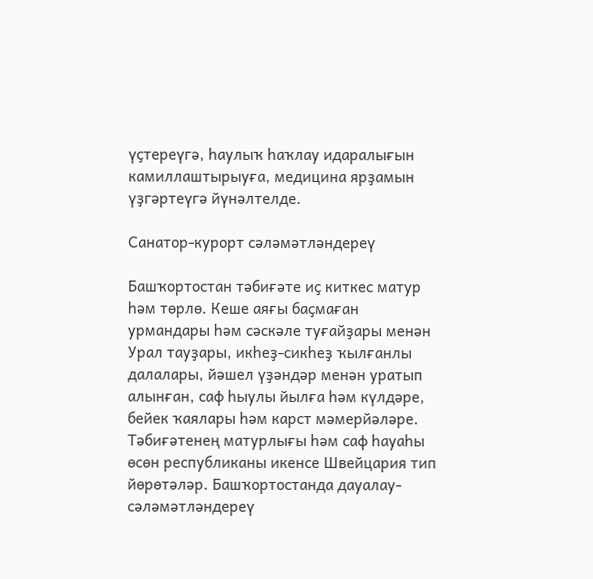үҫтереүгә, һаулыҡ һаҡлау идаралығын камиллаштырыуға, медицина ярҙамын үҙгәртеүгә йүнәлтелде.

Санатор-курорт сәләмәтләндереү

Башҡортостан тәбиғәте иҫ киткес матур һәм төрлө. Кеше аяғы баҫмаған урмандары һәм сәскәле туғайҙары менән Урал тауҙары, икһеҙ-сикһеҙ ҡылғанлы далалары, йәшел үҙәндәр менән уратып алынған, саф һыулы йылға һәм күлдәре, бейек ҡаялары һәм карст мәмерйәләре. Тәбиғәтенең матурлығы һәм саф һауаһы өсөн республиканы икенсе Швейцария тип йөрөтәләр. Башҡортостанда дауалау-сәләмәтләндереү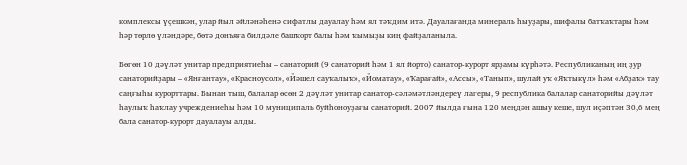комплексы үҫешкән, улар йыл әйләнәһенә сифатлы дауалау һәм ял тәҡдим итә. Дауалағанда минераль һыуҙары, шифалы батҡаҡтары һәм һәр төрлө үләндәре, бөтә донъяға билдәле башҡорт балы һәм ҡымыҙы киң файҙаланыла.

Бөгөн 10 дәүләт унитар предприятиеһы – санаторий (9 санаторий һәм 1 ял йорто) санатор-курорт ярҙамы күрһәтә. Республиканың иң ҙур санаторийҙары – «Янғантау», «Красноусол», «Йәшел сауҡалыҡ», «Йоматау», «Ҡарағай», «Ассы», «Танып», шулай уҡ «Яҡтыкүл» һәм «Абҙаҡ» тау саңғыһы курорттары. Бынан тыш, балалар өсөн 2 дәүләт унитар санатор-сәләмәтләндереү лагеры, 9 республика балалар санаторийы дәүләт һаулыҡ һаҡлау учреждениеһы һәм 10 муниципаль буйһоноуҙағы санаторий. 2007 йылда ғына 120 меңдән ашыу кеше, шул иҫәптән 30,6 мең бала санатор-курорт дауалауы алды.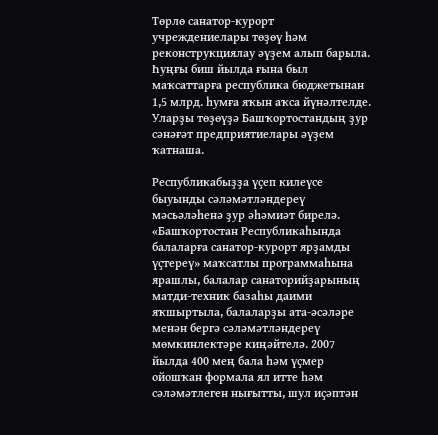Төрлө санатор-курорт учреждениелары төҙөү һәм реконструкциялау әүҙем алып барыла. Һуңғы биш йылда ғына был маҡсаттарға республика бюджетынан 1,5 млрд. һумға яҡын аҡса йүнәлтелде. Уларҙы төҙөүҙә Башҡортостандың ҙур сәнәғәт предприятиелары әүҙем ҡатнаша.

Республикабыҙҙа үҫеп килеүсе быуынды сәләмәтләндереү мәсьәләһенә ҙур әһәмиәт бирелә. «Башҡортостан Республикаһында балаларға санатор-курорт ярҙамды үҫтереү» маҡсатлы программаһына ярашлы, балалар санаторийҙарының матди-техник базаһы даими яҡшыртыла, балаларҙы ата-әсәләре менән бергә сәләмәтләндереү мөмкинлектәре киңәйтелә. 2007 йылда 400 мең бала һәм үҫмер ойошҡан формала ял итте һәм сәләмәтлеген нығытты, шул иҫәптән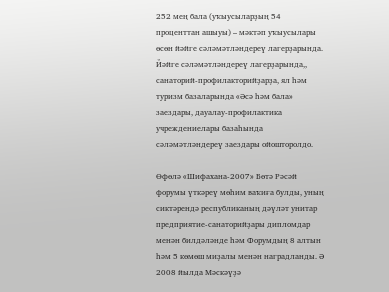252 мең бала (уҡыусыларҙың 54 проценттан ашыуы) – мәктәп уҡыусылары өсөн йәйге сәләмәтләндереү лагерҙарында. Йәйге сәләмәтләндереү лагерҙарында,, санаторий-профилакторийҙарҙа, ял һәм туризм базаларында «Әсә һәм бала» заездары, дауалау-профилактика учреждениелары базаһында сәләмәтләндереү заездары ойошторолдо.

Өфөлә «Шифахана-2007» Бөтә Рәсәй форумы үткәреү мөһим ваҡиға булды, уның сиктәрендә республиканың дәүләт унитар предприятие-санаторийҙары дипломдар менән билдәләнде һәм Форумдың 8 алтын һәм 5 көмөш миҙалы менән наградланды. Ә 2008 йылда Мәскәүҙә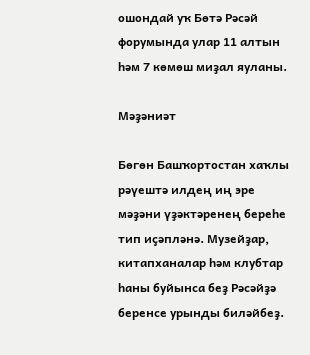ошондай уҡ Бөтә Рәсәй форумында улар 11 алтын һәм 7 көмөш миҙал яуланы.

Мәҙәниәт

Бөгөн Башҡортостан хаҡлы рәүештә илдең иң эре мәҙәни үҙәктәренең береһе тип иҫәпләнә. Музейҙар, китапханалар һәм клубтар һаны буйынса беҙ Рәсәйҙә беренсе урынды биләйбеҙ.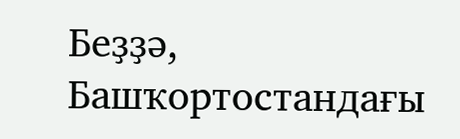Беҙҙә, Башҡортостандағы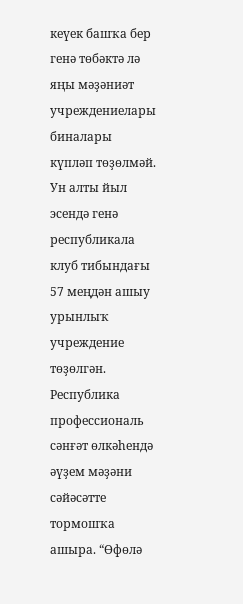кеүек башҡа бер генә төбәктә лә яңы мәҙәниәт учреждениелары биналары күпләп төҙөлмәй. Ун алты йыл эсендә генә республикала клуб тибындағы 57 меңдән ашыу урынлыҡ учреждение төҙөлгән. Республика профессиональ сәнғәт өлкәһендә әүҙем мәҙәни сәйәсәтте тормошҡа ашыра. “Өфөлә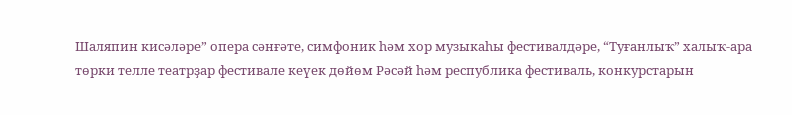Шаляпин кисәләре” опера сәнғәте, симфоник һәм хор музыкаһы фестивалдәре, “Туғанлыҡ” халыҡ-ара төрки телле театрҙар фестивале кеүек дөйөм Рәсәй һәм республика фестиваль, конкурстарын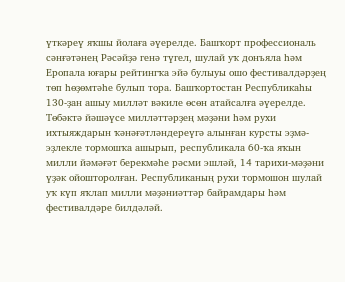үткәреү яҡшы йолаға әүерелде. Башҡорт профессиональ сәнғәтәнең Рәсәйҙә генә түгел, шулай уҡ донъяла һәм Еропала юғары рейтингҡа эйә булыуы ошо фестивалдәрҙең төп һөҙөмтәһе булып тора. Башҡортостан Республикаһы 130-ҙан ашыу милләт вәкиле өсөн атайсалға әүерелде. Төбәктә йәшәүсе милләттәрҙең мәҙәни һәм рухи ихтыяждарын ҡәнәғәтләндереүгә алынған курсты эҙмә-эҙлекле тормошҡа ашырып, республикала 60-ҡа яҡын милли йәмәғәт берекмәһе рәсми эшләй, 14 тарихи-мәҙәни үҙәк ойошторолған. Республиканың рухи тормошон шулай уҡ күп яҡлап милли мәҙәниәттәр байрамдары һәм фестивалдәре билдәләй.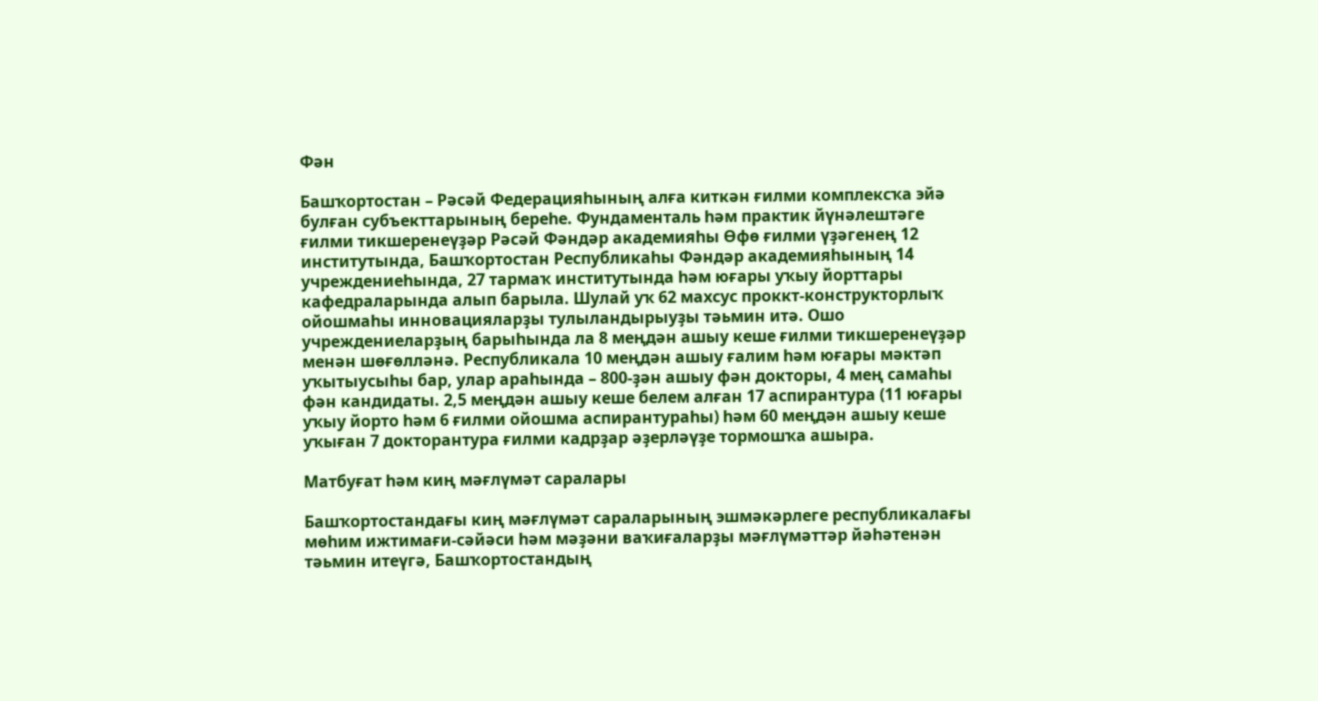Фән

Башҡортостан – Рәсәй Федерацияһының алға киткән ғилми комплексҡа эйә булған субъекттарының береһе. Фундаменталь һәм практик йүнәлештәге ғилми тикшеренеүҙәр Рәсәй Фәндәр академияһы Өфө ғилми үҙәгенең 12 институтында, Башҡортостан Республикаһы Фәндәр академияһының 14 учреждениеһында, 27 тармаҡ институтында һәм юғары уҡыу йорттары кафедраларында алып барыла. Шулай уҡ 62 махсус проккт-конструкторлыҡ ойошмаһы инновацияларҙы тулыландырыуҙы тәьмин итә. Ошо учреждениеларҙың барыһында ла 8 меңдән ашыу кеше ғилми тикшеренеүҙәр менән шөғөлләнә. Республикала 10 меңдән ашыу ғалим һәм юғары мәктәп уҡытыусыһы бар, улар араһында – 800-ҙән ашыу фән докторы, 4 мең самаһы фән кандидаты. 2,5 меңдән ашыу кеше белем алған 17 аспирантура (11 юғары уҡыу йорто һәм 6 ғилми ойошма аспирантураһы) һәм 60 меңдән ашыу кеше уҡыған 7 докторантура ғилми кадрҙар әҙерләүҙе тормошҡа ашыра.

Матбуғат һәм киң мәғлүмәт саралары

Башҡортостандағы киң мәғлүмәт сараларының эшмәкәрлеге республикалағы мөһим ижтимағи-сәйәси һәм мәҙәни ваҡиғаларҙы мәғлүмәттәр йәһәтенән тәьмин итеүгә, Башҡортостандың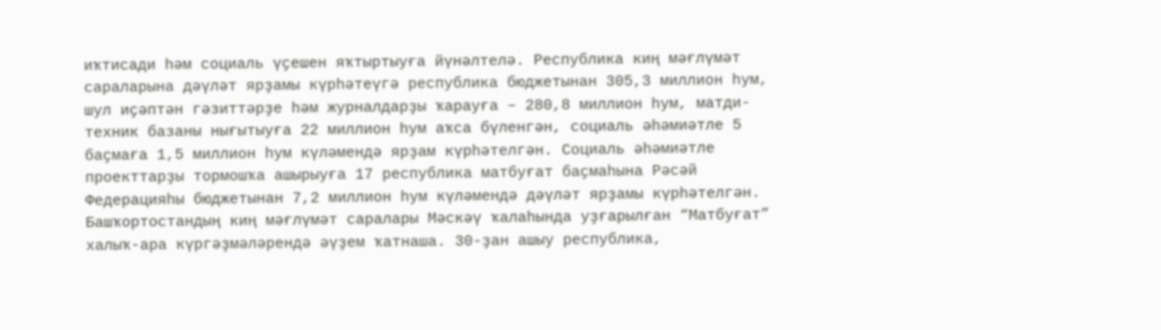иҡтисади һәм социаль үҫешен яҡтыртыуға йүнәлтелә. Республика киң мәғлүмәт сараларына дәүләт ярҙамы күрһәтеүгә республика бюджетынан 305,3 миллион һум, шул иҫәптән гәзиттәрҙе һәм журналдарҙы ҡарауға – 280,8 миллион һум, матди-техник базаны нығытыуға 22 миллион һум аҡса бүленгән, социаль әһәмиәтле 5 баҫмаға 1,5 миллион һум күләмендә ярҙам күрһәтелгән. Социаль әһәмиәтле проекттарҙы тормошҡа ашырыуға 17 республика матбуғат баҫмаһына Рәсәй Федерацияһы бюджетынан 7,2 миллион һум күләмендә дәүләт ярҙамы күрһәтелгән. Башҡортостандың киң мәғлүмәт саралары Мәскәү ҡалаһында уҙғарылған “Матбуғат” халыҡ-ара күргәҙмәләрендә әүҙем ҡатнаша. 30-ҙан ашыу республика,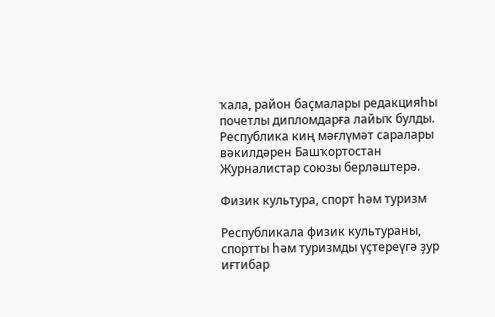ҡала, район баҫмалары редакцияһы почетлы дипломдарға лайыҡ булды. Республика киң мәғлүмәт саралары вәкилдәрен Башҡортостан Журналистар союзы берләштерә.

Физик культура, спорт һәм туризм

Республикала физик культураны, спортты һәм туризмды үҫтереүгә ҙур иғтибар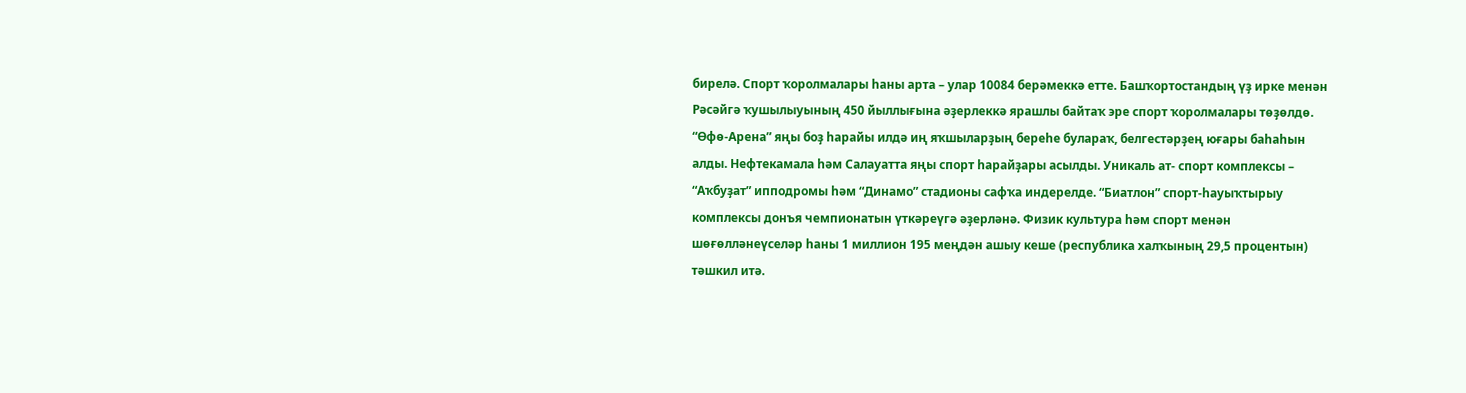бирелә. Спорт ҡоролмалары һаны арта – улар 10084 берәмеккә етте. Башҡортостандың үҙ ирке менән Рәсәйгә ҡушылыуының 450 йыллығына әҙерлеккә ярашлы байтаҡ эре спорт ҡоролмалары төҙөлдө. “Өфө-Арена” яңы боҙ һарайы илдә иң яҡшыларҙың береһе булараҡ, белгестәрҙең юғары баһаһын алды. Нефтекамала һәм Салауатта яңы спорт һарайҙары асылды. Уникаль ат- спорт комплексы – “Аҡбуҙат” ипподромы һәм “Динамо” стадионы сафҡа индерелде. “Биатлон” спорт-һауыҡтырыу комплексы донъя чемпионатын үткәреүгә әҙерләнә. Физик культура һәм спорт менән шөғөлләнеүселәр һаны 1 миллион 195 меңдән ашыу кеше (республика халҡының 29,5 процентын) тәшкил итә.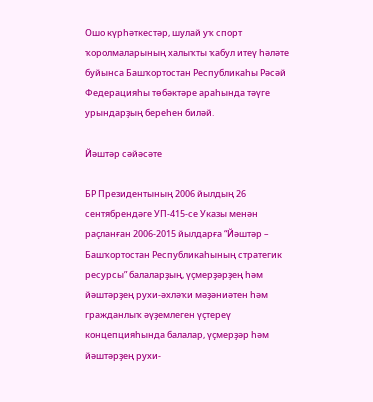Ошо күрһәткестәр, шулай уҡ спорт ҡоролмаларының халыҡты ҡабул итеү һәләте буйынса Башҡортостан Республикаһы Рәсәй Федерацияһы төбәктәре араһында тәүге урындарҙың береһен биләй.

Йәштәр сәйәсәте

БР Президентының 2006 йылдың 26 сентябрендәге УП-415-се Указы менән раҫланған 2006-2015 йылдарға “Йәштәр – Башҡортостан Республикаһының стратегик ресурсы” балаларҙың, үҫмерҙәрҙең һәм йәштәрҙең рухи-әхләҡи мәҙәниәтен һәм гражданлыҡ әүҙемлеген үҫтереү концепцияһында балалар, үҫмерҙәр һәм йәштәрҙең рухи-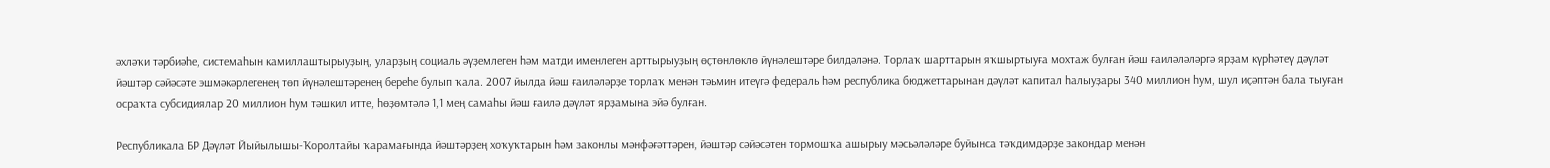әхләҡи тәрбиәһе, системаһын камиллаштырыуҙың, уларҙың социаль әүҙемлеген һәм матди именлеген арттырыуҙың өҫтөнлөклө йүнәлештәре билдәләнә. Торлаҡ шарттарын яҡшыртыуға мохтаж булған йәш ғаиләләләргә ярҙам күрһәтеү дәүләт йәштәр сәйәсәте эшмәкәрлегенең төп йүнәлештәренең береһе булып ҡала. 2007 йылда йәш ғаиләләрҙе торлаҡ менән тәьмин итеүгә федераль һәм республика бюджеттарынан дәүләт капитал һалыуҙары 340 миллион һум, шул иҫәптән бала тыуған осраҡта субсидиялар 20 миллион һум тәшкил итте, һөҙөмтәлә 1,1 мең самаһы йәш ғаилә дәүләт ярҙамына эйә булған.

Республикала БР Дәүләт Йыйылышы-Ҡоролтайы ҡарамағында йәштәрҙең хоҡуҡтарын һәм законлы мәнфәғәттәрен, йәштәр сәйәсәтен тормошҡа ашырыу мәсьәләләре буйынса тәҡдимдәрҙе закондар менән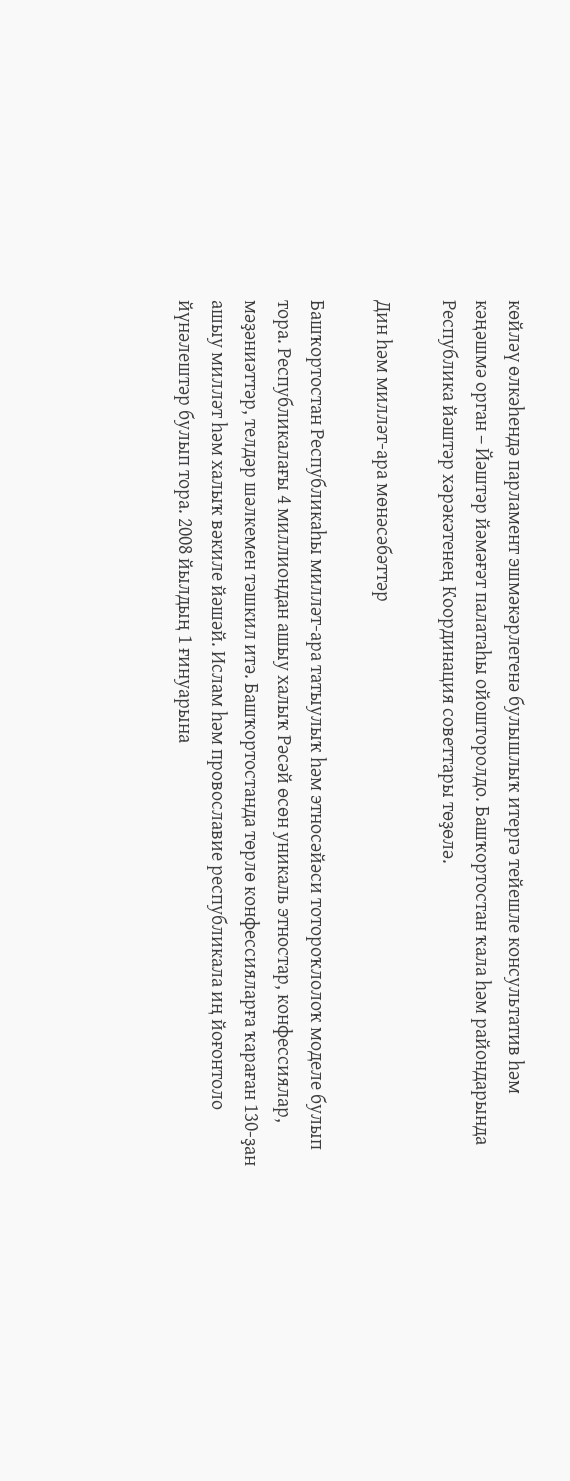көйләү өлкәһендә парламент эшмәкәрлегенә булышлыҡ итергә тейешле консультатив һәм кәңәшмә орган – Йәштәр йәмәғәт палатаһы ойошторолдо. Башҡортостан ҡала һәм райондарында Республика йәштәр хәрәкәтенең Координация советтары төҙөлә.

Дин һәм милләт-ара мөнәсәбәттәр

Башҡортостан Республикаһы милләт-ара татыулыҡ һәм этносәйәси тотороҡлолоҡ моделе булып тора. Республикалағы 4 миллиондан ашыу халыҡ Рәсәй өсөн уникаль этностар, конфессиялар, мәҙәниәттәр, телдәр шәлкемен тәшкил итә. Башҡортостанда төрлө конфессияларға ҡараған 130-ҙан ашыу милләт һәм халыҡ вәкиле йәшәй. Ислам һәм провославие республикала иң йоғонтоло йүнәлештәр булып тора. 2008 йылдың 1 ғинуарына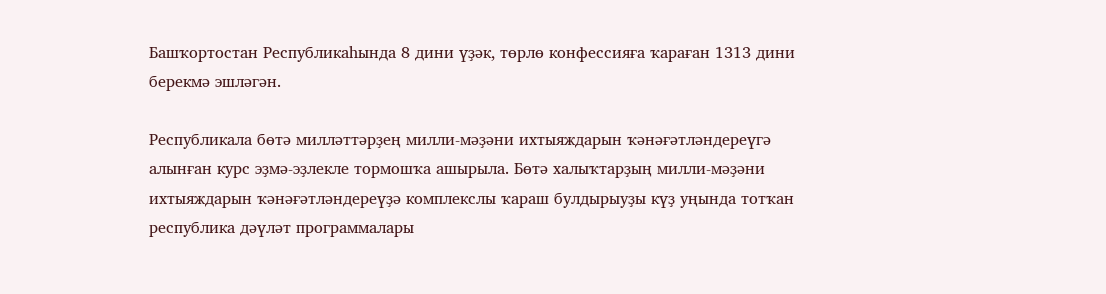Башҡортостан Республикаһында 8 дини үҙәк, төрлө конфессияға ҡараған 1313 дини берекмә эшләгән.

Республикала бөтә милләттәрҙең милли-мәҙәни ихтыяждарын ҡәнәғәтләндереүгә алынған курс эҙмә-эҙлекле тормошҡа ашырыла. Бөтә халыҡтарҙың милли-мәҙәни ихтыяждарын ҡәнәғәтләндереүҙә комплекслы ҡараш булдырыуҙы күҙ уңында тотҡан республика дәүләт программалары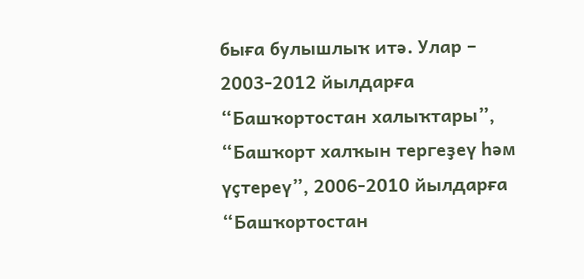быға булышлыҡ итә. Улар – 2003-2012 йылдарға “Башҡортостан халыҡтары”, “Башҡорт халҡын тергеҙеү һәм үҫтереү”, 2006-2010 йылдарға “Башҡортостан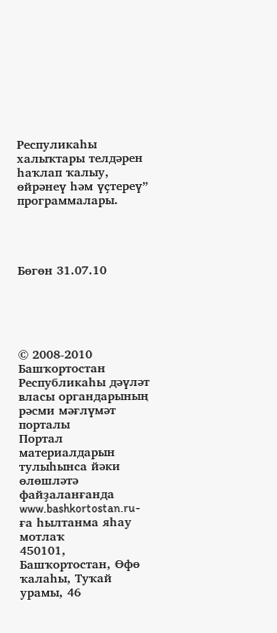Респуликаһы халыҡтары телдәрен һаҡлап ҡалыу, өйрәнеү һәм үҫтереү” программалары.




Бөгөн 31.07.10





© 2008-2010 Башҡортостан Республикаһы дәүләт власы органдарының рәсми мәғлүмәт порталы
Портал материалдарын тулыһынса йәки өлөшләтә файҙаланғанда www.bashkortostan.ru-ға һылтанма яһау мотлаҡ
450101, Башҡортостан, Өфө ҡалаһы, Туҡай урамы, 46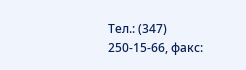Тел.: (347) 250-15-66, факс: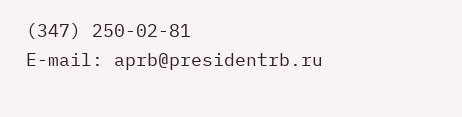(347) 250-02-81
E-mail: aprb@presidentrb.ru